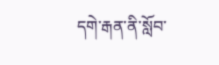དགེ་རྒན་ནི་སློབ་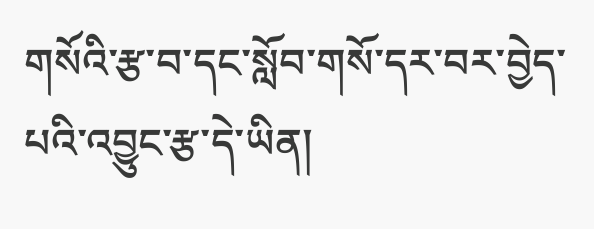གསོའི་རྩ་བ་དང་སློབ་གསོ་དར་བར་བྱེད་པའི་འབྱུང་རྩ་དེ་ཡིན།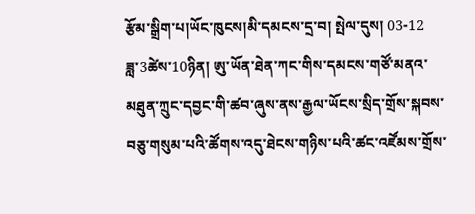རྩོམ་སྒྲིག་པ།ཡོང་ཁུངས།མི་དམངས་དྲ་བ། སྤེལ་དུས། 03-12
ཟླ་3ཚེས་10ཉིན། ཨུ་ཡོན་ཐེན་ཀང་གིས་དམངས་གཙོ་མནའ་མཐུན་ཀྲུང་དབྱང་གི་ཚབ་ཞུས་ནས་རྒྱལ་ཡོངས་སྲིད་གྲོས་སྐབས་བཅུ་གསུམ་པའི་ཚོགས་འདུ་ཐེངས་གཉིས་པའི་ཚང་འཛོམས་གྲོས་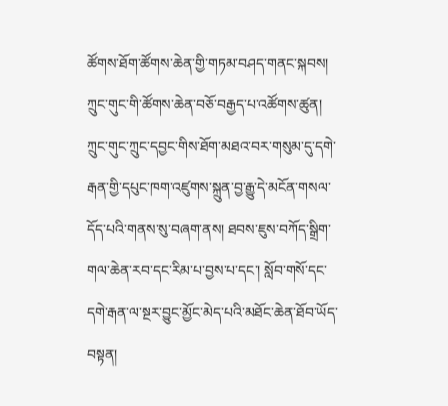ཚོགས་ཐོག་ཚོགས་ཆེན་གྱི་གཏམ་བཤད་གནང་སྐབས། ཀྲུང་གུང་གི་ཚོགས་ཆེན་བཅོ་བརྒྱད་པ་འཚོགས་ཚུན། ཀྲུང་གུང་ཀྲུང་དབྱང་གིས་ཐོག་མཐའ་བར་གསུམ་དུ་དགེ་རྒན་གྱི་དཔུང་ཁག་འཛུགས་སྐྲུན་བྱ་རྒྱུ་དེ་མངོན་གསལ་དོད་པའི་གནས་སུ་བཞག་ནས། ཐབས་ཇུས་བཀོད་སྒྲིག་གལ་ཆེན་རབ་དང་རིམ་པ་བྱས་པ་དང་། སློབ་གསོ་དང་དགེ་རྒན་ལ་སྔར་བྱུང་མྱོང་མེད་པའི་མཐོང་ཆེན་ཐོབ་ཡོད་བསྟན།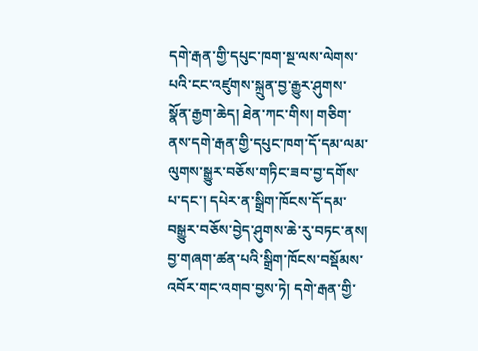དགེ་རྒན་གྱི་དཔུང་ཁག་སྔ་ལས་ལེགས་པའི་ངང་འཛུགས་སྐྲུན་བྱ་རྒྱུར་ཤུགས་སྣོན་རྒྱག་ཆེད། ཐེན་ཀང་གིས། གཅིག་ནས་དགེ་རྒན་གྱི་དཔུང་ཁག་དོ་དམ་ལམ་ལུགས་སྒྱུར་བཅོས་གཏིང་ཟབ་བྱ་དགོས་པ་དང་། དཔེར་ན་སྒྲིག་ཁོངས་དོ་དམ་བསྒྱུར་བཅོས་བྱེད་ཤུགས་ཆེ་རུ་བཏང་ནས། བྱ་གཞག་ཚན་པའི་སྒྲིག་ཁོངས་བསྡོམས་འབོར་གང་འགབ་བྱས་ཏེ། དགེ་རྒན་གྱི་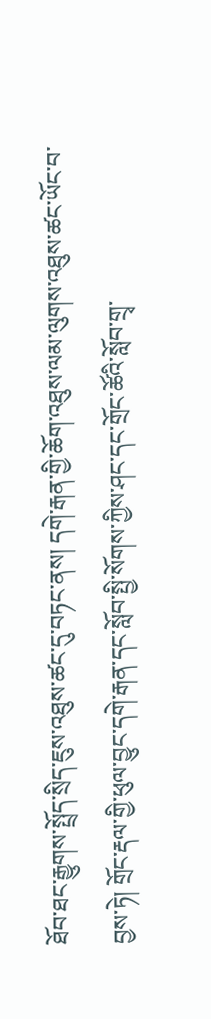ཐོབ་ཐང་རྒྱུགས་སྤྲོད་སྲིད་ཇུས་འཐུས་ཚང་དུ་བཏང་ནས། དགེ་རྒན་གྱི་ཆོག་འཐུས་ལམ་ལུགས་འཐུས་ཚང་ཡོང་བ་བྱས་ཏེ། གྲོང་རྡལ་གྱི་ཕུལ་བྱུང་དགེ་རྒན་དང་སློབ་སྤྱི་སོགས་ཀྱིས་ཤང་དང་གྲོང་ཚོའི་སློབ་གྲྭ་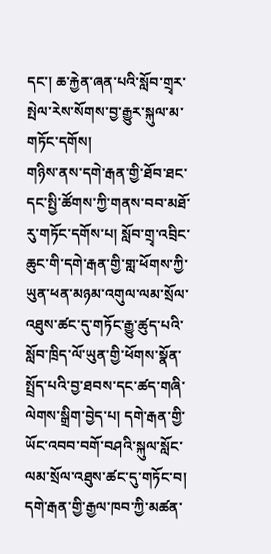དང་། ཆ་རྐྱེན་ཞན་པའི་སློབ་གྲྭར་སྤེལ་རེས་སོགས་བྱ་རྒྱུར་སྐུལ་མ་གཏོང་དགོས།
གཉིས་ནས་དགེ་རྒན་གྱི་ཐོབ་ཐང་དང་སྤྱི་ཚོགས་ཀྱི་གནས་བབ་མཐོ་རུ་གཏོང་དགོས་པ། སློབ་གྲྭ་འབྲིང་ཆུང་གི་དགེ་རྒན་གྱི་གླ་ཕོགས་ཀྱི་ཡུན་ཕན་མཉམ་འགུལ་ལམ་སྲོལ་འཐུས་ཚང་དུ་གཏོང་རྒྱུ་ཚུད་པའི་སློབ་ཁྲིད་ལོ་ཡུན་གྱི་ཕོགས་སྣོན་སྤྲོད་པའི་བྱ་ཐབས་དང་ཚད་གཞི་ལེགས་སྒྲིག་བྱེད་པ། དགེ་རྒན་གྱི་ཡོང་འབབ་བགོ་བཤའི་སྐུལ་སློང་ལམ་སྲོལ་འཐུས་ཚང་དུ་གཏོང་བ། དགེ་རྒན་གྱི་རྒྱལ་ཁབ་ཀྱི་མཚན་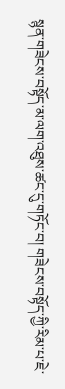སྙན་གཟེངས་བསྟོད་མ་ལག་འཐུས་ཚང་དུ་གཏོང་བ། གཟེངས་བསྟོད་ཀྱི་རིམ་པ་ཇེ་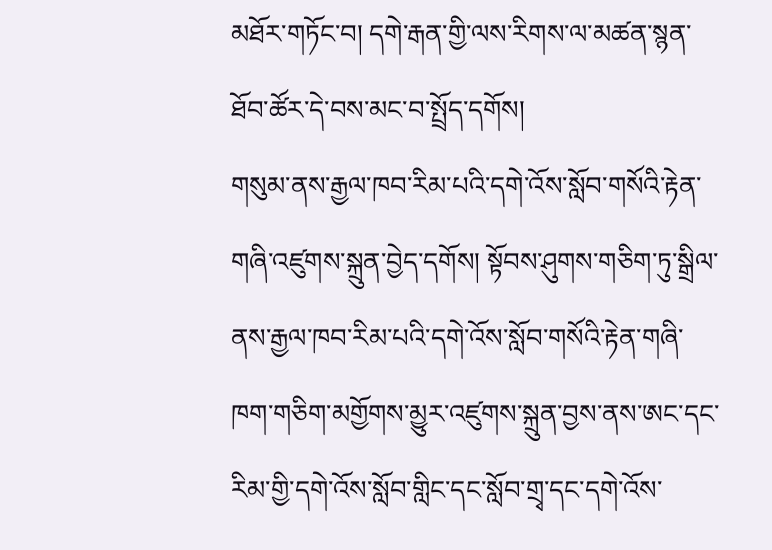མཐོར་གཏོང་བ། དགེ་རྒན་གྱི་ལས་རིགས་ལ་མཚན་སྙན་ཐོབ་ཚོར་དེ་བས་མང་བ་སྤྲོད་དགོས།
གསུམ་ནས་རྒྱལ་ཁབ་རིམ་པའི་དགེ་འོས་སློབ་གསོའི་རྟེན་གཞི་འཛུགས་སྐྲུན་བྱེད་དགོས། སྟོབས་ཤུགས་གཅིག་ཏུ་སྒྲིལ་ནས་རྒྱལ་ཁབ་རིམ་པའི་དགེ་འོས་སློབ་གསོའི་རྟེན་གཞི་ཁག་གཅིག་མགྱོགས་མྱུར་འཛུགས་སྐྲུན་བྱས་ནས་ཨང་དང་རིམ་གྱི་དགེ་འོས་སློབ་གླིང་དང་སློབ་གྲྭ་དང་དགེ་འོས་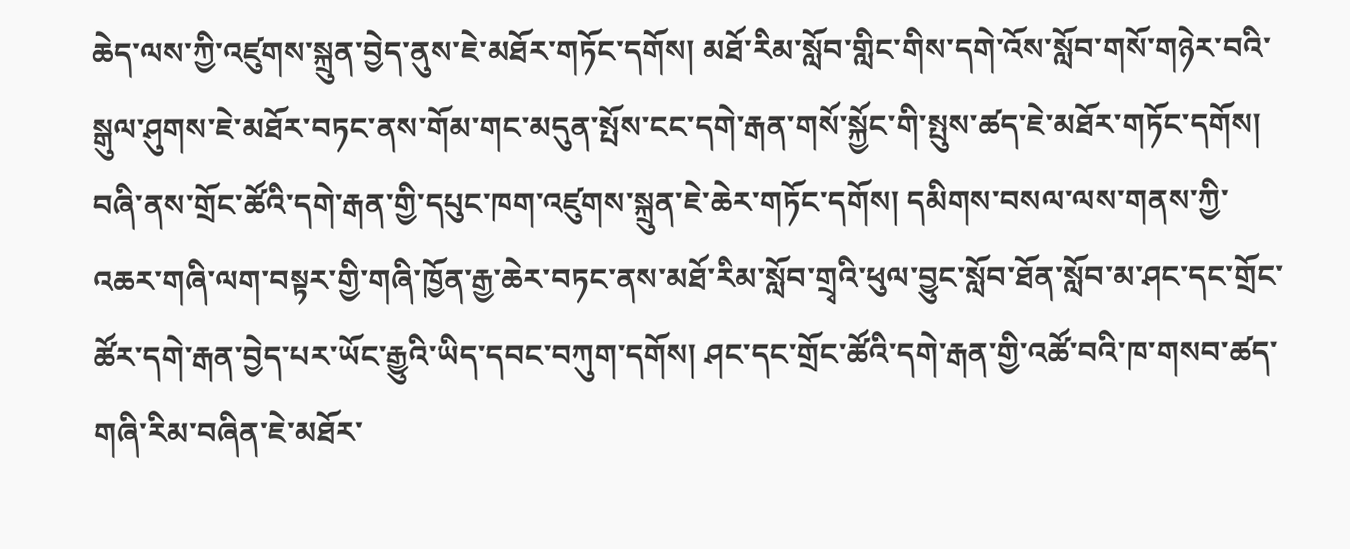ཆེད་ལས་ཀྱི་འཛུགས་སྐྲུན་བྱེད་ནུས་ཇེ་མཐོར་གཏོང་དགོས། མཐོ་རིམ་སློབ་གླིང་གིས་དགེ་འོས་སློབ་གསོ་གཉེར་བའི་སྒུལ་ཤུགས་ཇེ་མཐོར་བཏང་ནས་གོམ་གང་མདུན་སྤོས་ངང་དགེ་རྒན་གསོ་སྐྱོང་གི་སྤུས་ཚད་ཇེ་མཐོར་གཏོང་དགོས།
བཞི་ནས་གྲོང་ཚོའི་དགེ་རྒན་གྱི་དཔུང་ཁག་འཛུགས་སྐྲུན་ཇེ་ཆེར་གཏོང་དགོས། དམིགས་བསལ་ལས་གནས་ཀྱི་འཆར་གཞི་ལག་བསྟར་གྱི་གཞི་ཁྱོན་རྒྱ་ཆེར་བཏང་ནས་མཐོ་རིམ་སློབ་གྲྭའི་ཕུལ་བྱུང་སློབ་ཐོན་སློབ་མ་ཤང་དང་གྲོང་ཚོར་དགེ་རྒན་བྱེད་པར་ཡོང་རྒྱུའི་ཡིད་དབང་བཀུག་དགོས། ཤང་དང་གྲོང་ཚོའི་དགེ་རྒན་གྱི་འཚོ་བའི་ཁ་གསབ་ཚད་གཞི་རིམ་བཞིན་ཇེ་མཐོར་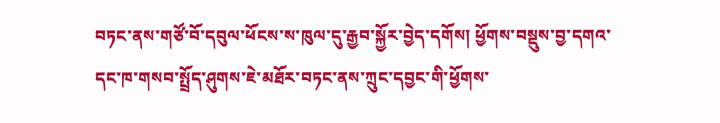བཏང་ནས་གཙོ་བོ་དབུལ་ཕོངས་ས་ཁུལ་དུ་རྒྱབ་སྐྱོར་བྱེད་དགོས། ཕྱོགས་བསྡུས་བྱ་དགའ་དང་ཁ་གསབ་སྤྲོད་ཤུགས་ཇེ་མཐོར་བཏང་ནས་ཀྲུང་དབྱང་གི་ཕྱོགས་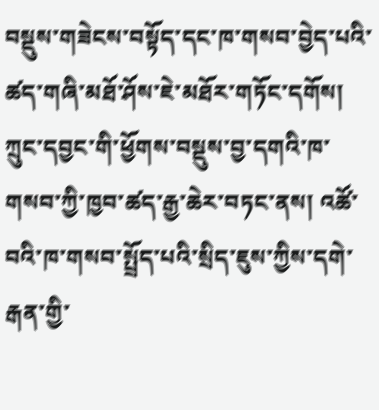བསྡུས་གཟེངས་བསྟོད་དང་ཁ་གསབ་བྱེད་པའི་ཚད་གཞི་མཐོ་ཤོས་ཇེ་མཐོར་གཏོང་དགོས། ཀྲུང་དབྱང་གི་ཕྱོགས་བསྡུས་བྱ་དགའི་ཁ་གསབ་ཀྱི་ཁྱབ་ཚད་རྒྱ་ཆེར་བཏང་ནས། འཚོ་བའི་ཁ་གསབ་སྤྲོད་པའི་སྲིད་ཇུས་ཀྱིས་དགེ་རྒན་གྱི་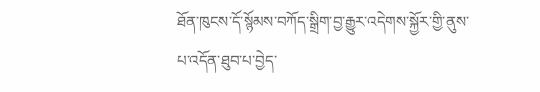ཐོན་ཁུངས་དོ་སྙོམས་བཀོད་སྒྲིག་བྱ་རྒྱུར་འདེགས་སྐྱོར་གྱི་ནུས་པ་འདོན་ཐུབ་པ་བྱེད་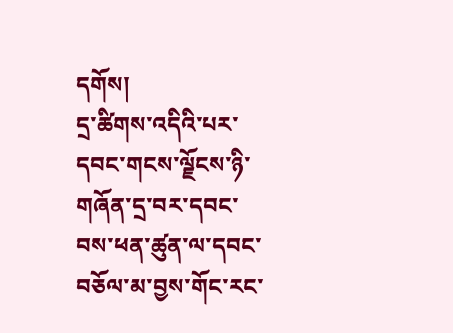དགོས།
དྲ་ཚིགས་འདིའི་པར་དབང་གངས་ལྗོངས་ཉི་གཞོན་དྲ་བར་དབང་བས་ཕན་ཚུན་ལ་དབང་བཅོལ་མ་བྱས་གོང་རང་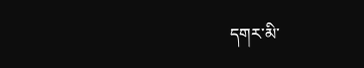དགར་མི་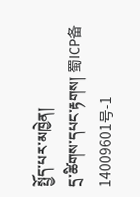སྤྱོད་པར་མཁྱེན།
དྲ་ཚིགས་དཔང་རྟགས། 蜀ICP备14009601号-1